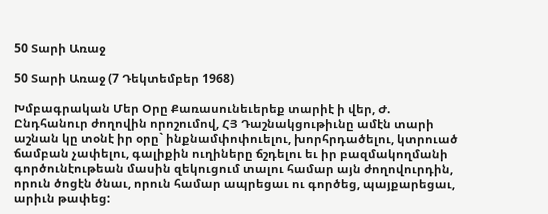50 Տարի Առաջ

50 Տարի Առաջ (7 Դեկտեմբեր 1968)

Խմբագրական Մեր Օրը Քառասունեւերեք տարիէ ի վեր, Ժ. Ընդհանուր ժողովին որոշումով, ՀՅ Դաշնակցութիւնը ամէն տարի աշնան կը տօնէ իր օրը` ինքնամփոփուելու, խորհրդածելու, կտրուած ճամբան չափելու, գալիքին ուղիները ճշդելու եւ իր բազմակողմանի գործունէութեան մասին զեկուցում տալու համար այն ժողովուրդին, որուն ծոցէն ծնաւ, որուն համար ապրեցաւ ու գործեց, պայքարեցաւ, արիւն թափեց: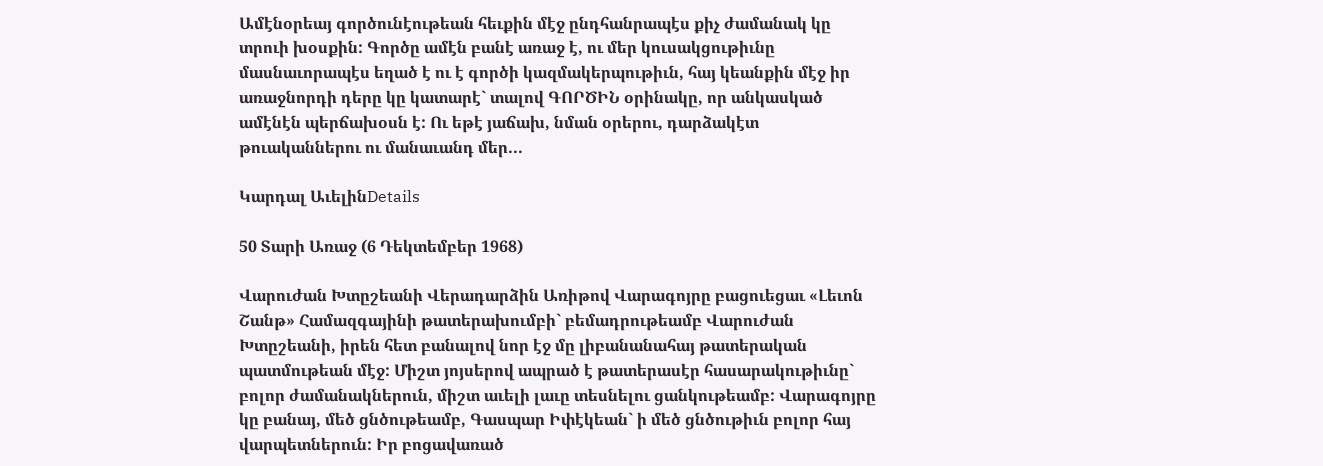Ամէնօրեայ գործունէութեան հեւքին մէջ ընդհանրապէս քիչ ժամանակ կը տրուի խօսքին: Գործը ամէն բանէ առաջ է, ու մեր կուսակցութիւնը մասնաւորապէս եղած է ու է գործի կազմակերպութիւն, հայ կեանքին մէջ իր առաջնորդի դերը կը կատարէ` տալով ԳՈՐԾԻՆ օրինակը, որ անկասկած ամէնէն պերճախօսն է: Ու եթէ յաճախ, նման օրերու, դարձակէտ թուականներու ու մանաւանդ մեր...

Կարդալ ԱւելինDetails

50 Տարի Առաջ (6 Դեկտեմբեր 1968)

Վարուժան Խտըշեանի Վերադարձին Առիթով Վարագոյրը բացուեցաւ «Լեւոն Շանթ» Համազգայինի թատերախումբի` բեմադրութեամբ Վարուժան Խտըշեանի, իրեն հետ բանալով նոր էջ մը լիբանանահայ թատերական պատմութեան մէջ: Միշտ յոյսերով ապրած է թատերասէր հասարակութիւնը` բոլոր ժամանակներուն, միշտ աւելի լաւը տեսնելու ցանկութեամբ: Վարագոյրը կը բանայ, մեծ ցնծութեամբ, Գասպար Իփէկեան` ի մեծ ցնծութիւն բոլոր հայ վարպետներուն: Իր բոցավառած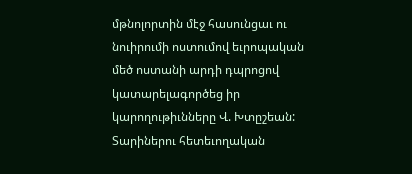մթնոլորտին մէջ հասունցաւ ու նուիրումի ոստումով եւրոպական մեծ ոստանի արդի դպրոցով կատարելագործեց իր կարողութիւնները Վ. Խտըշեան: Տարիներու հետեւողական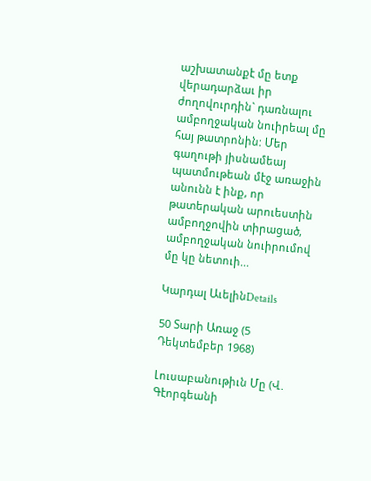աշխատանքէ մը ետք վերադարձաւ իր ժողովուրդին` դառնալու ամբողջական նուիրեալ մը հայ թատրոնին: Մեր գաղութի յիսնամեայ պատմութեան մէջ առաջին անունն է ինք, որ թատերական արուեստին ամբողջովին տիրացած, ամբողջական նուիրումով մը կը նետուի...

Կարդալ ԱւելինDetails

50 Տարի Առաջ (5 Դեկտեմբեր 1968)

Լուսաբանութիւն Մը (Վ. Գէորգեանի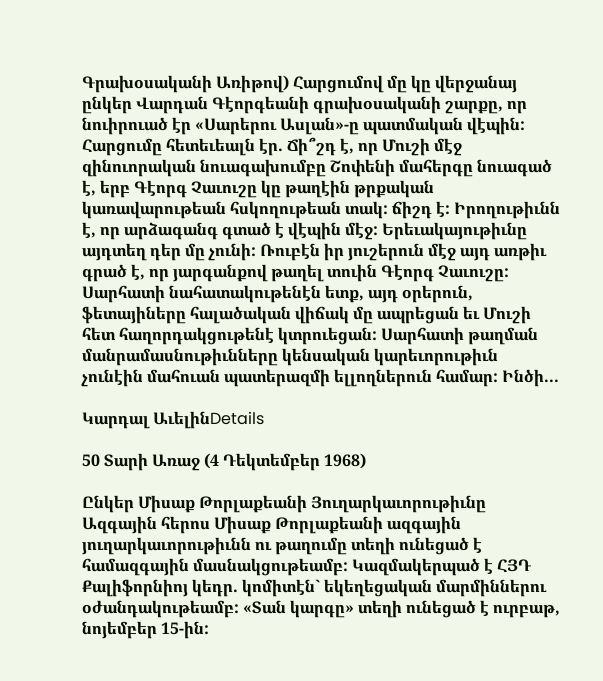Գրախօսականի Առիթով) Հարցումով մը կը վերջանայ ընկեր Վարդան Գէորգեանի գրախօսականի շարքը, որ նուիրուած էր «Սարերու Ասլան»-ը պատմական վէպին: Հարցումը հետեւեալն էր. Ճի՞շդ է, որ Մուշի մէջ զինուորական նուագախումբը Շոփենի մահերգը նուագած է, երբ Գէորգ Չաւուշը կը թաղէին թրքական կառավարութեան հսկողութեան տակ: ճիշդ է: Իրողութիւնն է, որ արձագանգ գտած է վէպին մէջ: Երեւակայութիւնը այդտեղ դեր մը չունի: Ռուբէն իր յուշերուն մէջ այդ առթիւ գրած է, որ յարգանքով թաղել տուին Գէորգ Չաւուշը: Սարհատի նահատակութենէն ետք, այդ օրերուն, ֆետայիները հալածական վիճակ մը ապրեցան եւ Մուշի հետ հաղորդակցութենէ կտրուեցան: Սարհատի թաղման մանրամասնութիւնները կենսական կարեւորութիւն չունէին մահուան պատերազմի ելլողներուն համար: Ինծի...

Կարդալ ԱւելինDetails

50 Տարի Առաջ (4 Դեկտեմբեր 1968)

Ընկեր Միսաք Թորլաքեանի Յուղարկաւորութիւնը Ազգային հերոս Միսաք Թորլաքեանի ազգային յուղարկաւորութիւնն ու թաղումը տեղի ունեցած է համազգային մասնակցութեամբ: Կազմակերպած է ՀՅԴ Քալիֆորնիոյ կեդր. կոմիտէն` եկեղեցական մարմիններու օժանդակութեամբ: «Տան կարգը» տեղի ունեցած է ուրբաթ, նոյեմբեր 15-ին: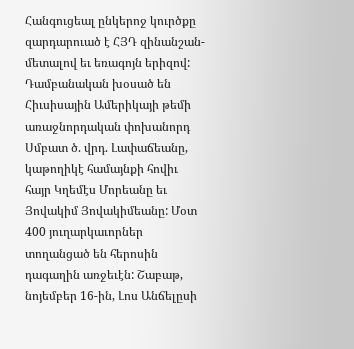Հանգուցեալ ընկերոջ կուրծքը զարդարուած է ՀՅԴ զինանշան-մետալով եւ եռագոյն երիզով: Դամբանական խօսած են Հիւսիսային Ամերիկայի թեմի առաջնորդական փոխանորդ Սմբատ ծ. վրդ. Լափաճեանը, կաթողիկէ համայնքի հովիւ  հայր Կղեմէս Մորեանը եւ Յովակիմ Յովակիմեանը: Մօտ 400 յուղարկաւորներ տողանցած են հերոսին դագաղին առջեւէն: Շաբաթ, նոյեմբեր 16-ին, Լոս Անճելըսի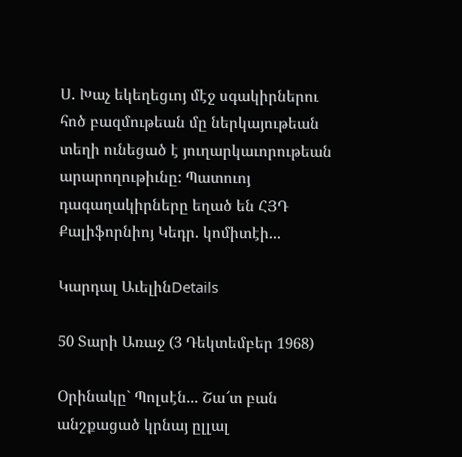Ս. Խաչ եկեղեցւոյ մէջ սգակիրներու հոծ բազմութեան մը ներկայութեան տեղի ունեցած է յուղարկաւորութեան արարողութիւնը: Պատուոյ դագաղակիրները եղած են ՀՅԴ Քալիֆորնիոյ Կեդր. կոմիտէի...

Կարդալ ԱւելինDetails

50 Տարի Առաջ (3 Դեկտեմբեր 1968)

Օրինակը` Պոլսէն... Շա՜տ բան անշքացած կրնայ ըլլալ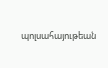պոլսահայութեան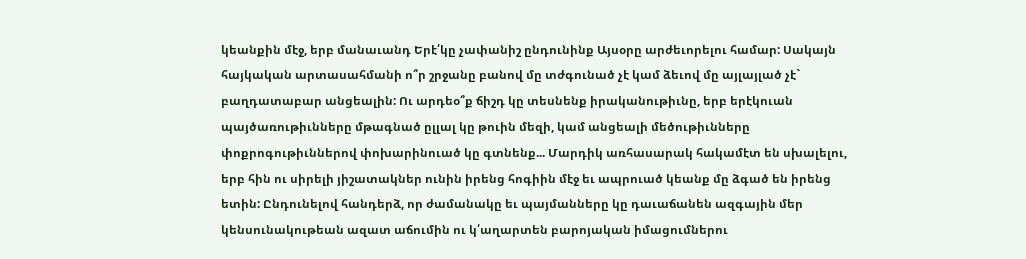կեանքին մէջ, երբ մանաւանդ Երէ՛կը չափանիշ ընդունինք Այսօրը արժեւորելու համար: Սակայն հայկական արտասահմանի ո՞ր շրջանը բանով մը տժգունած չէ կամ ձեւով մը այլայլած չէ` բաղդատաբար անցեալին: Ու արդեօ՞ք ճիշդ կը տեսնենք իրականութիւնը, երբ երէկուան պայծառութիւնները մթագնած ըլլալ կը թուին մեզի, կամ անցեալի մեծութիւնները փոքրոգութիւններով փոխարինուած կը գտնենք... Մարդիկ առհասարակ հակամէտ են սխալելու, երբ հին ու սիրելի յիշատակներ ունին իրենց հոգիին մէջ եւ ապրուած կեանք մը ձգած են իրենց ետին: Ընդունելով հանդերձ, որ ժամանակը եւ պայմանները կը դաւաճանեն ազգային մեր կենսունակութեան ազատ աճումին ու կ՛աղարտեն բարոյական իմացումներու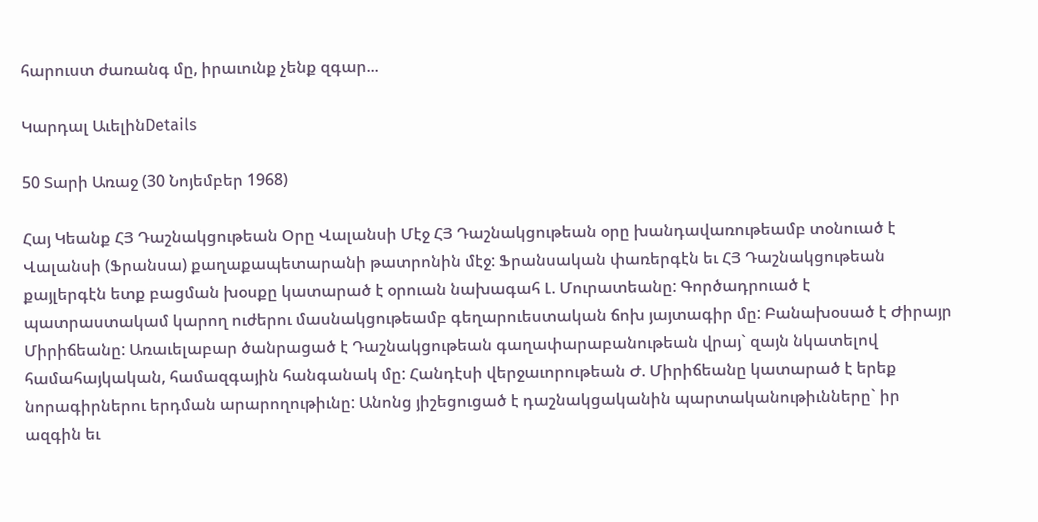հարուստ ժառանգ մը, իրաւունք չենք զգար...

Կարդալ ԱւելինDetails

50 Տարի Առաջ (30 Նոյեմբեր 1968)

Հայ Կեանք ՀՅ Դաշնակցութեան Օրը Վալանսի Մէջ ՀՅ Դաշնակցութեան օրը խանդավառութեամբ տօնուած է Վալանսի (Ֆրանսա) քաղաքապետարանի թատրոնին մէջ: Ֆրանսական փառերգէն եւ ՀՅ Դաշնակցութեան քայլերգէն ետք բացման խօսքը կատարած է օրուան նախագահ Լ. Մուրատեանը: Գործադրուած է պատրաստակամ կարող ուժերու մասնակցութեամբ գեղարուեստական ճոխ յայտագիր մը: Բանախօսած է Ժիրայր Միրիճեանը: Առաւելաբար ծանրացած է Դաշնակցութեան գաղափարաբանութեան վրայ` զայն նկատելով համահայկական, համազգային հանգանակ մը: Հանդէսի վերջաւորութեան Ժ. Միրիճեանը կատարած է երեք նորագիրներու երդման արարողութիւնը: Անոնց յիշեցուցած է դաշնակցականին պարտականութիւնները` իր ազգին եւ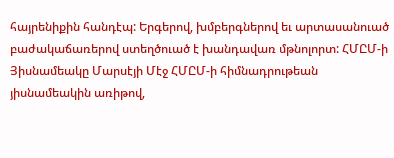հայրենիքին հանդէպ: Երգերով, խմբերգներով եւ արտասանուած բաժակաճառերով ստեղծուած է խանդավառ մթնոլորտ: ՀՄԸՄ-ի Յիսնամեակը Մարսէյի Մէջ ՀՄԸՄ-ի հիմնադրութեան յիսնամեակին առիթով,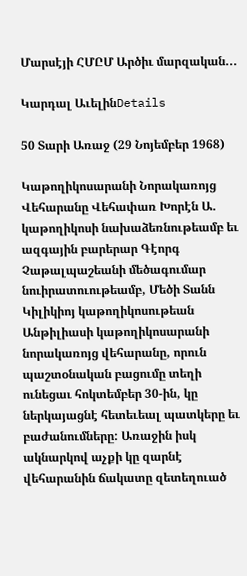Մարսէյի ՀՄԸՄ Արծիւ մարզական...

Կարդալ ԱւելինDetails

50 Տարի Առաջ (29 Նոյեմբեր 1968)

Կաթողիկոսարանի Նորակառոյց Վեհարանը Վեհափառ Խորէն Ա. կաթողիկոսի նախաձեռնութեամբ եւ ազգային բարերար Գէորգ Չաթալպաշեանի մեծագումար նուիրատուութեամբ, Մեծի Տանն Կիլիկիոյ կաթողիկոսութեան Անթիլիասի կաթողիկոսարանի նորակառոյց վեհարանը, որուն պաշտօնական բացումը տեղի ունեցաւ հոկտեմբեր 30-ին, կը ներկայացնէ հետեւեալ պատկերը եւ բաժանումները: Առաջին իսկ ակնարկով աչքի կը զարնէ վեհարանին ճակատը զետեղուած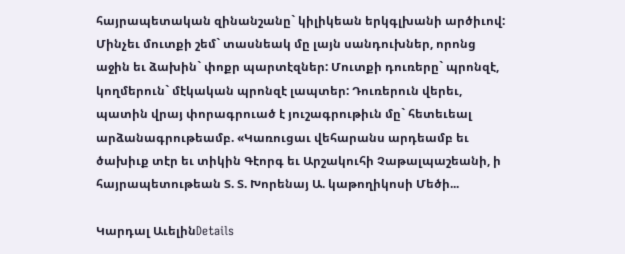հայրապետական զինանշանը` կիլիկեան երկգլխանի արծիւով: Մինչեւ մուտքի շեմ` տասնեակ մը լայն սանդուխներ, որոնց աջին եւ ձախին` փոքր պարտէզներ: Մուտքի դուռերը` պրոնզէ, կողմերուն` մէկական պրոնզէ լապտեր: Դուռերուն վերեւ, պատին վրայ փորագրուած է յուշագրութիւն մը` հետեւեալ արձանագրութեամբ. «Կառուցաւ վեհարանս արդեամբ եւ ծախիւք տէր եւ տիկին Գէորգ եւ Արշակուհի Չաթալպաշեանի, ի հայրապետութեան Տ. Տ. Խորենայ Ա. կաթողիկոսի Մեծի...

Կարդալ ԱւելինDetails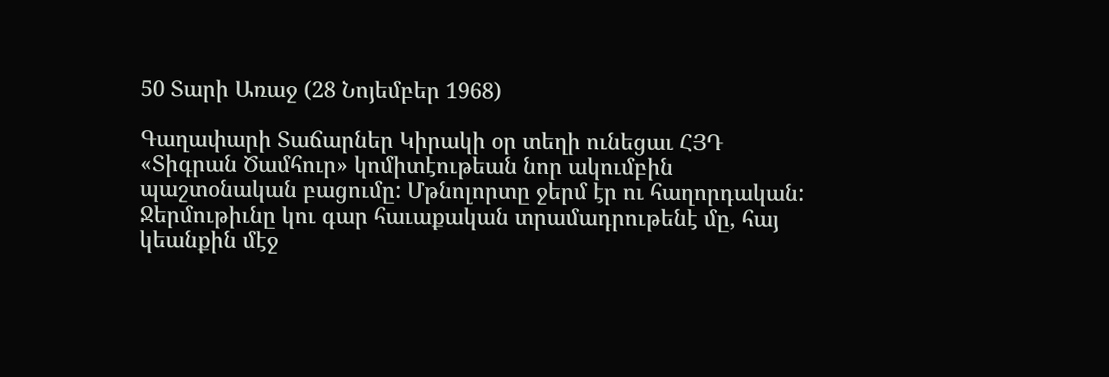50 Տարի Առաջ (28 Նոյեմբեր 1968)

Գաղափարի Տաճարներ Կիրակի օր տեղի ունեցաւ ՀՅԴ «Տիգրան Ծամհուր» կոմիտէութեան նոր ակումբին պաշտօնական բացումը: Մթնոլորտը ջերմ էր ու հաղորդական: Ջերմութիւնը կու գար հաւաքական տրամադրութենէ մը, հայ կեանքին մէջ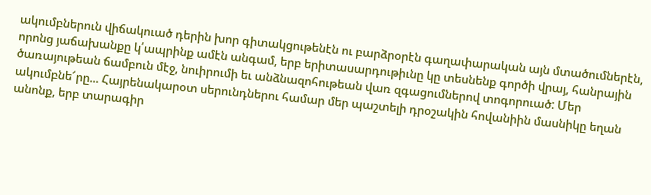ակումբներուն վիճակուած դերին խոր գիտակցութենէն ու բարձրօրէն գաղափարական այն մտածումներէն, որոնց յաճախանքը կ՛ապրինք ամէն անգամ, երբ երիտասարդութիւնը կը տեսնենք գործի վրայ, հանրային ծառայութեան ճամբուն մէջ, նուիրումի եւ անձնազոհութեան վառ զգացումներով տոգորուած: Մեր ակումբնե՜րը... Հայրենակարօտ սերունդներու համար մեր պաշտելի դրօշակին հովանիին մասնիկը եղան անոնք, երբ տարագիր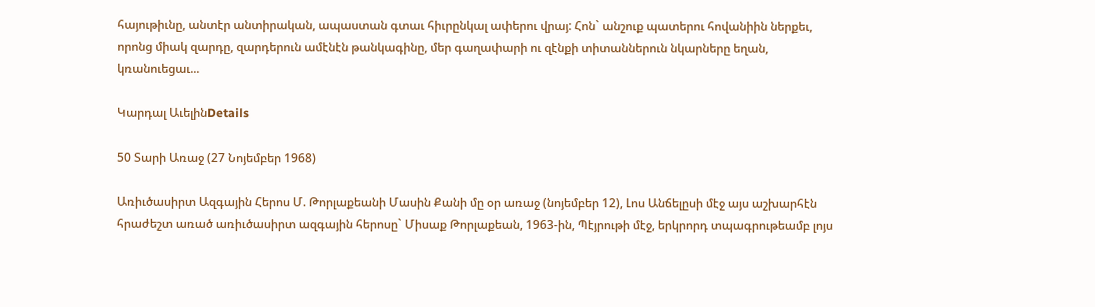հայութիւնը, անտէր անտիրական, ապաստան գտաւ հիւրընկալ ափերու վրայ: Հոն` անշուք պատերու հովանիին ներքեւ, որոնց միակ զարդը, զարդերուն ամէնէն թանկագինը, մեր գաղափարի ու զէնքի տիտաններուն նկարները եղան, կռանուեցաւ...

Կարդալ ԱւելինDetails

50 Տարի Առաջ (27 Նոյեմբեր 1968)

Առիւծասիրտ Ազգային Հերոս Մ. Թորլաքեանի Մասին Քանի մը օր առաջ (նոյեմբեր 12), Լոս Անճելըսի մէջ այս աշխարհէն հրաժեշտ առած առիւծասիրտ ազգային հերոսը` Միսաք Թորլաքեան, 1963-ին, Պէյրութի մէջ, երկրորդ տպագրութեամբ լոյս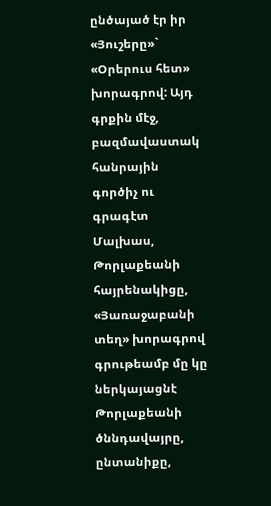ընծայած էր իր «Յուշերը»` «Օրերուս հետ» խորագրով: Այդ գրքին մէջ, բազմավաստակ հանրային գործիչ ու գրագէտ Մալխաս, Թորլաքեանի հայրենակիցը, «Յառաջաբանի տեղ» խորագրով գրութեամբ մը կը ներկայացնէ Թորլաքեանի ծննդավայրը, ընտանիքը,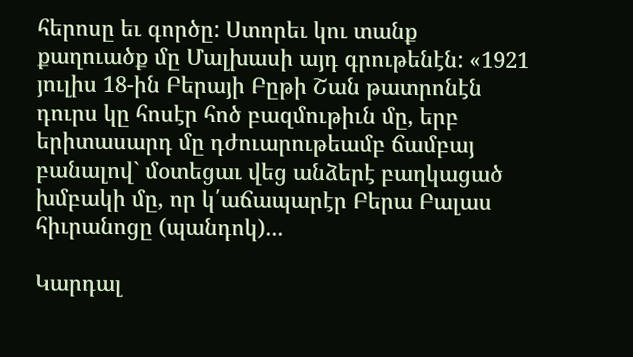հերոսը եւ գործը: Ստորեւ կու տանք քաղուածք մը Մալխասի այդ գրութենէն: «1921 յուլիս 18-ին Բերայի Բըթի Շան թատրոնէն դուրս կը հոսէր հոծ բազմութիւն մը, երբ երիտասարդ մը դժուարութեամբ ճամբայ բանալով` մօտեցաւ վեց անձերէ բաղկացած խմբակի մը, որ կ՛աճապարէր Բերա Բալաս հիւրանոցը (պանդոկ)...

Կարդալ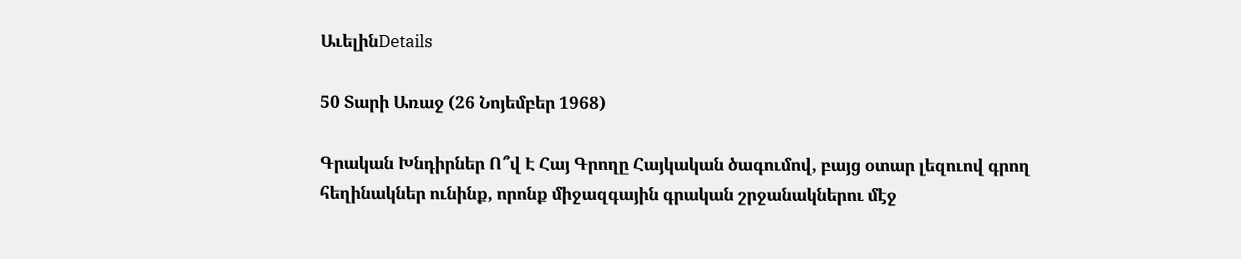ԱւելինDetails

50 Տարի Առաջ (26 Նոյեմբեր 1968)

Գրական Խնդիրներ Ո՞վ Է Հայ Գրողը Հայկական ծագումով, բայց օտար լեզուով գրող հեղինակներ ունինք, որոնք միջազգային գրական շրջանակներու մէջ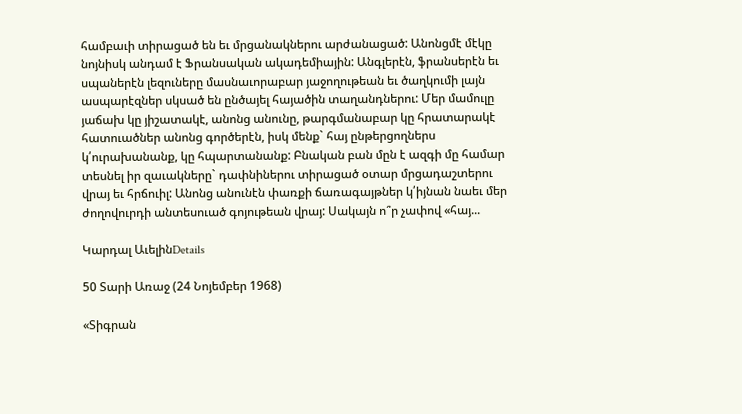համբաւի տիրացած են եւ մրցանակներու արժանացած: Անոնցմէ մէկը նոյնիսկ անդամ է Ֆրանսական ակադեմիային: Անգլերէն, ֆրանսերէն եւ սպաներէն լեզուները մասնաւորաբար յաջողութեան եւ ծաղկումի լայն ասպարէզներ սկսած են ընծայել հայածին տաղանդներու: Մեր մամուլը յաճախ կը յիշատակէ, անոնց անունը, թարգմանաբար կը հրատարակէ հատուածներ անոնց գործերէն, իսկ մենք` հայ ընթերցողներս կ՛ուրախանանք, կը հպարտանանք: Բնական բան մըն է ազգի մը համար տեսնել իր զաւակները` դափնիներու տիրացած օտար մրցադաշտերու վրայ եւ հրճուիլ: Անոնց անունէն փառքի ճառագայթներ կ՛իյնան նաեւ մեր ժողովուրդի անտեսուած գոյութեան վրայ: Սակայն ո՞ր չափով «հայ...

Կարդալ ԱւելինDetails

50 Տարի Առաջ (24 Նոյեմբեր 1968)

«Տիգրան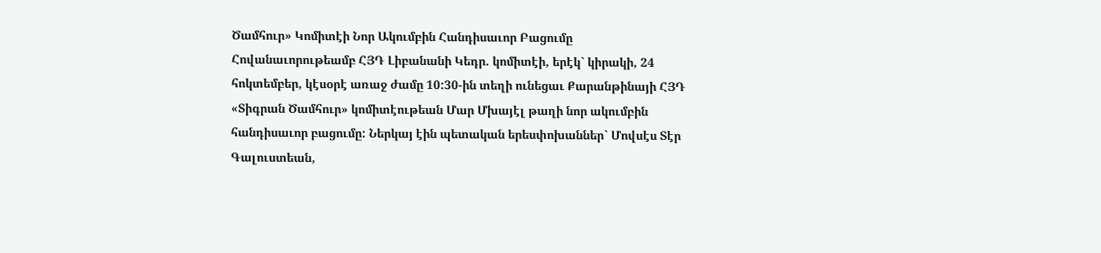Ծամհուր» Կոմիտէի Նոր Ակումբին Հանդիսաւոր Բացումը         Հովանաւորութեամբ ՀՅԴ Լիբանանի Կեդր. կոմիտէի, երէկ` կիրակի, 24 հոկտեմբեր, կէսօրէ առաջ ժամը 10:30-ին տեղի ունեցաւ Քարանթինայի ՀՅԴ «Տիգրան Ծամհուր» կոմիտէութեան Մար Մխայէլ թաղի նոր ակումբին հանդիսաւոր բացումը: Ներկայ էին պետական երեսփոխաններ` Մովսէս Տէր Գալուստեան,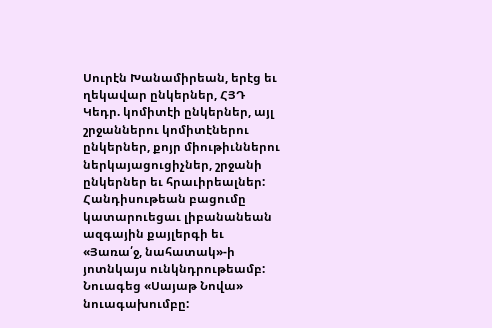Սուրէն Խանամիրեան, երէց եւ ղեկավար ընկերներ, ՀՅԴ Կեդր. կոմիտէի ընկերներ, այլ շրջաններու կոմիտէներու ընկերներ, քոյր միութիւններու ներկայացուցիչներ, շրջանի ընկերներ եւ հրաւիրեալներ: Հանդիսութեան բացումը կատարուեցաւ լիբանանեան ազգային քայլերգի եւ «Յառա՛ջ, նահատակ»-ի յոտնկայս ունկնդրութեամբ: Նուագեց «Սայաթ Նովա» նուագախումբը: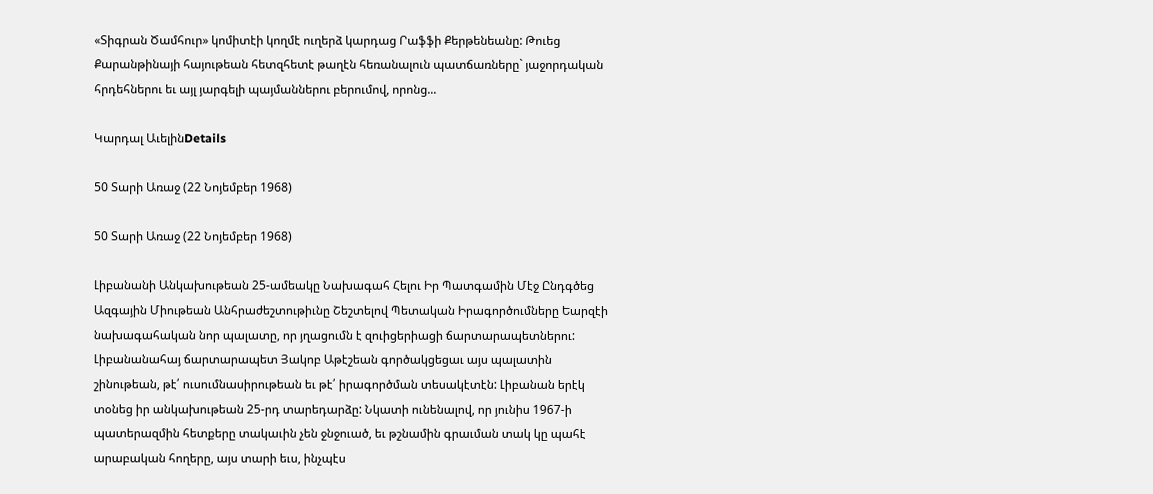«Տիգրան Ծամհուր» կոմիտէի կողմէ ուղերձ կարդաց Րաֆֆի Քերթենեանը: Թուեց Քարանթինայի հայութեան հետզհետէ թաղէն հեռանալուն պատճառները` յաջորդական հրդեհներու եւ այլ յարգելի պայմաններու բերումով, որոնց...

Կարդալ ԱւելինDetails

50 Տարի Առաջ (22 Նոյեմբեր 1968)

50 Տարի Առաջ (22 Նոյեմբեր 1968)

Լիբանանի Անկախութեան 25-ամեակը Նախագահ Հելու Իր Պատգամին Մէջ Ընդգծեց Ազգային Միութեան Անհրաժեշտութիւնը Շեշտելով Պետական Իրագործումները Եարզէի նախագահական նոր պալատը, որ յղացումն է զուիցերիացի ճարտարապետներու: Լիբանանահայ ճարտարապետ Յակոբ Աթէշեան գործակցեցաւ այս պալատին շինութեան, թէ՛ ուսումնասիրութեան եւ թէ՛ իրագործման տեսակէտէն: Լիբանան երէկ տօնեց իր անկախութեան 25-րդ տարեդարձը: Նկատի ունենալով, որ յունիս 1967-ի պատերազմին հետքերը տակաւին չեն ջնջուած, եւ թշնամին գրաւման տակ կը պահէ արաբական հողերը, այս տարի եւս, ինչպէս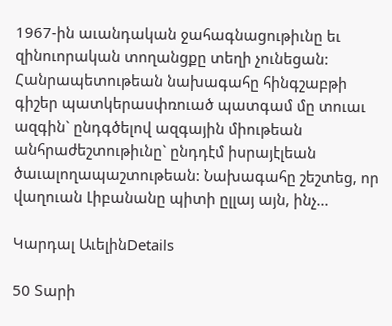1967-ին աւանդական ջահագնացութիւնը եւ զինուորական տողանցքը տեղի չունեցան: Հանրապետութեան նախագահը հինգշաբթի գիշեր պատկերասփռուած պատգամ մը տուաւ ազգին` ընդգծելով ազգային միութեան անհրաժեշտութիւնը` ընդդէմ իսրայէլեան ծաւալողապաշտութեան: Նախագահը շեշտեց, որ վաղուան Լիբանանը պիտի ըլլայ այն, ինչ...

Կարդալ ԱւելինDetails

50 Տարի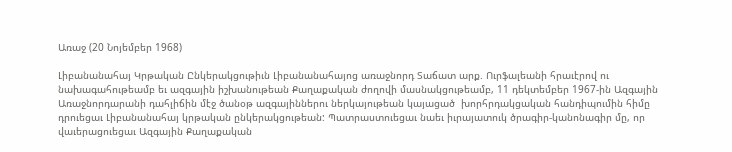Առաջ (20 Նոյեմբեր 1968)

Լիբանանահայ Կրթական Ընկերակցութիւն Լիբանանահայոց առաջնորդ Տաճատ արք. Ուրֆալեանի հրաւէրով ու նախագահութեամբ եւ ազգային իշխանութեան Քաղաքական ժողովի մասնակցութեամբ, 11 դեկտեմբեր 1967-ին Ազգային Առաջնորդարանի դահլիճին մէջ ծանօթ ազգայիններու ներկայութեան կայացած  խորհրդակցական հանդիպումին հիմը դրուեցաւ Լիբանանահայ կրթական ընկերակցութեան: Պատրաստուեցաւ նաեւ իւրայատուկ ծրագիր-կանոնագիր մը, որ վաւերացուեցաւ Ազգային Քաղաքական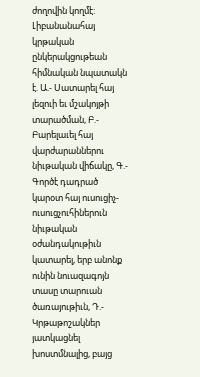ժողովին կողմէ: Լիբանանահայ կրթական ընկերակցութեան հիմնական նպատակն է. Ա.- Սատարել հայ լեզուի եւ մշակոյթի տարածման, Բ.- Բարելաւել հայ վարժարաններու նիւթական վիճակը, Գ.- Գործէ դադրած կարօտ հայ ուսուցիչ-ուսուցչուհիներուն նիւթական օժանդակութիւն կատարել, երբ անոնք ունին նուազագոյն տասը տարուան ծառայութիւն, Դ.- Կրթաթոշակներ յատկացնել խոստմնալից, բայց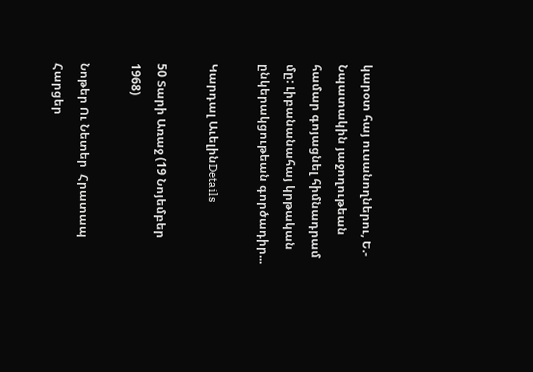կարօտ հայ ուսանողներու, Ե.- Նպատակին յաջողութեան համար գոյացնել հիմնադրամ մը: Լիբանանահայ կրթական ընկերակցութեան գործադիր...

Կարդալ ԱւելինDetails

50 Տարի Առաջ (19 Նոյեմբեր 1968)

Նոթեր Ու Նետեր  Հրատապ Հարցեր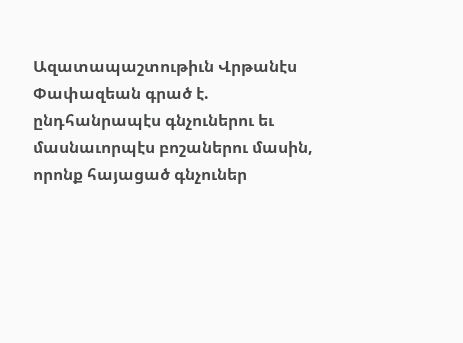Ազատապաշտութիւն Վրթանէս Փափազեան գրած է. ընդհանրապէս գնչուներու եւ մասնաւորպէս բոշաներու մասին, որոնք հայացած գնչուներ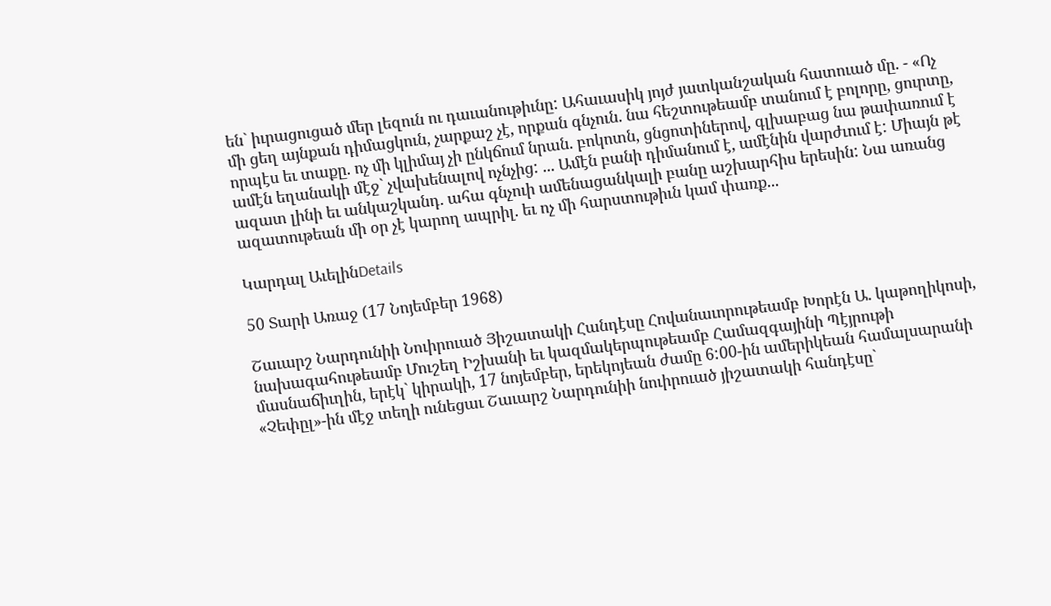են` իւրացուցած մեր լեզուն ու դաւանութիւնը: Ահաւասիկ յոյժ յատկանշական հատուած մը. - «Ոչ մի ցեղ այնքան դիմացկուն, չարքաշ չէ, որքան գնչուն. նա հեշտութեամբ տանում է բոլորը, ցուրտը, որպէս եւ տաքը. ոչ մի կլիմայ չի ընկճում նրան. բոկոտն, ցնցոտիներով, գլխաբաց նա թափառում է ամէն եղանակի մէջ` չվախենալով ոչնչից: ... Ամէն բանի դիմանում է, ամէնին վարժւում է: Միայն թէ ազատ լինի եւ անկաշկանդ. ահա գնչուի ամենացանկալի բանը աշխարհիս երեսին: Նա առանց ազատութեան մի օր չէ կարող ապրիլ. եւ ոչ մի հարստութիւն կամ փառք...

Կարդալ ԱւելինDetails

50 Տարի Առաջ (17 Նոյեմբեր 1968)

Շաւարշ Նարդունիի Նուիրուած Յիշատակի Հանդէսը Հովանաւորութեամբ Խորէն Ա. կաթողիկոսի, նախագահութեամբ Մուշեղ Իշխանի եւ կազմակերպութեամբ Համազգայինի Պէյրութի մասնաճիւղին, երէկ` կիրակի, 17 նոյեմբեր, երեկոյեան ժամը 6:00-ին ամերիկեան համալսարանի «Չեփըլ»-ին մէջ տեղի ունեցաւ Շաւարշ Նարդունիի նուիրուած յիշատակի հանդէսը`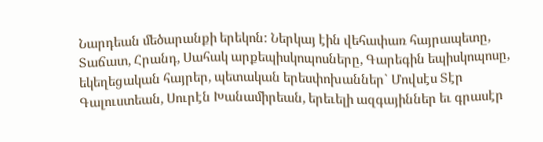Նարդեան մեծարանքի երեկոն: Ներկայ էին վեհափառ հայրապետը, Տաճատ, Հրանդ, Սահակ արքեպիսկոպոսները, Գարեգին եպիսկոպոսը, եկեղեցական հայրեր, պետական երեսփոխաններ` Մովսէս Տէր Գալուստեան, Սուրէն Խանամիրեան, երեւելի ազգայիններ եւ գրասէր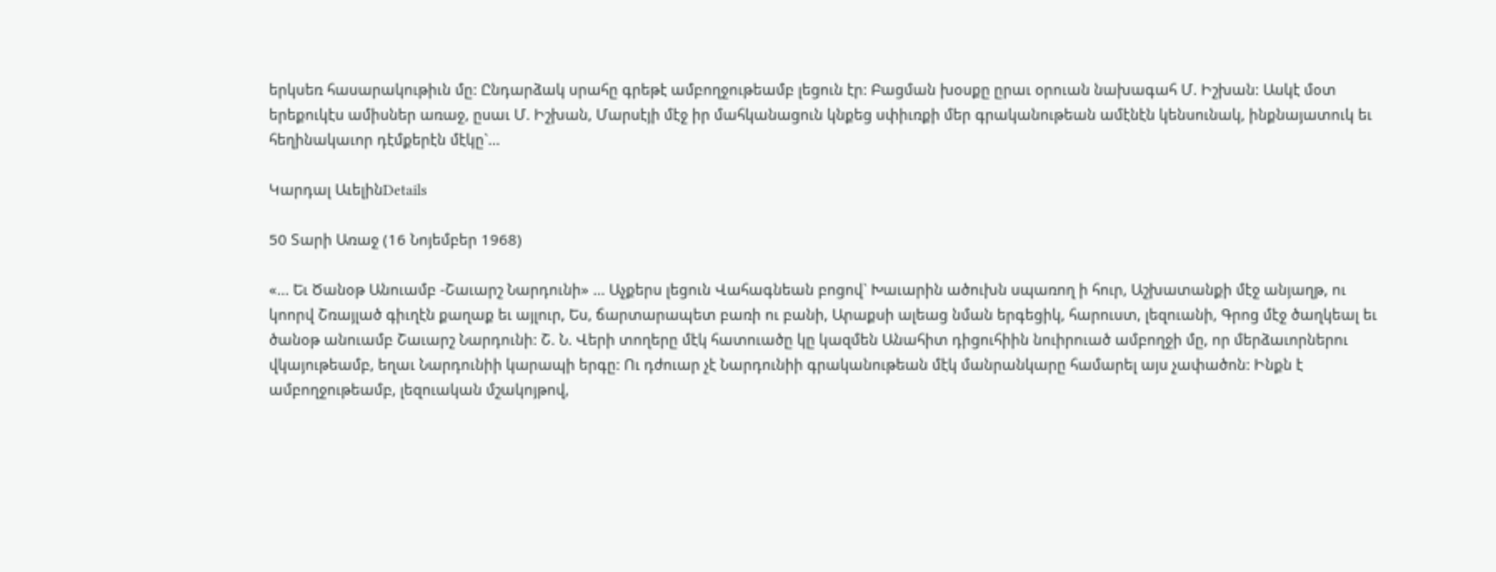երկսեռ հասարակութիւն մը: Ընդարձակ սրահը գրեթէ ամբողջութեամբ լեցուն էր: Բացման խօսքը ըրաւ օրուան նախագահ Մ. Իշխան: Ասկէ մօտ երեքուկէս ամիսներ առաջ, ըսաւ Մ. Իշխան, Մարսէյի մէջ իր մահկանացուն կնքեց սփիւռքի մեր գրականութեան ամէնէն կենսունակ, ինքնայատուկ եւ հեղինակաւոր դէմքերէն մէկը`...

Կարդալ ԱւելինDetails

50 Տարի Առաջ (16 Նոյեմբեր 1968)

«... Եւ Ծանօթ Անուամբ -Շաւարշ Նարդունի» ... Աչքերս լեցուն Վահագնեան բոցով` Խաւարին ածուխն սպառող ի հուր, Աշխատանքի մէջ անյաղթ, ու կոորվ Շռայլած գիւղէն քաղաք եւ այլուր, Ես, ճարտարապետ բառի ու բանի, Արաքսի ալեաց նման երգեցիկ, հարուստ, լեզուանի, Գրոց մէջ ծաղկեալ եւ ծանօթ անուամբ Շաւարշ Նարդունի: Շ. Ն. Վերի տողերը մէկ հատուածը կը կազմեն Անահիտ դիցուհիին նուիրուած ամբողջի մը, որ մերձաւորներու վկայութեամբ, եղաւ Նարդունիի կարապի երգը: Ու դժուար չէ Նարդունիի գրականութեան մէկ մանրանկարը համարել այս չափածոն: Ինքն է ամբողջութեամբ, լեզուական մշակոյթով,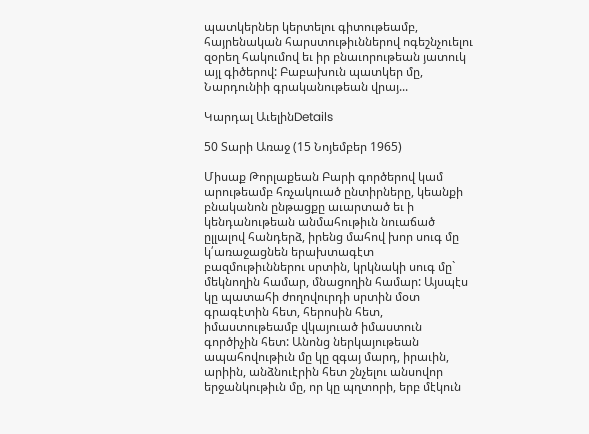պատկերներ կերտելու գիտութեամբ, հայրենական հարստութիւններով ոգեշնչուելու զօրեղ հակումով եւ իր բնաւորութեան յատուկ այլ գիծերով: Բաբախուն պատկեր մը, Նարդունիի գրականութեան վրայ...

Կարդալ ԱւելինDetails

50 Տարի Առաջ (15 Նոյեմբեր 1965)

Միսաք Թորլաքեան Բարի գործերով կամ արութեամբ հռչակուած ընտիրները, կեանքի բնականոն ընթացքը աւարտած եւ ի կենդանութեան անմահութիւն նուաճած ըլլալով հանդերձ, իրենց մահով խոր սուգ մը կ՛առաջացնեն երախտագէտ բազմութիւններու սրտին, կրկնակի սուգ մը` մեկնողին համար, մնացողին համար: Այսպէս կը պատահի ժողովուրդի սրտին մօտ գրագէտին հետ, հերոսին հետ, իմաստութեամբ վկայուած իմաստուն գործիչին հետ: Անոնց ներկայութեան ապահովութիւն մը կը զգայ մարդ, իրաւին, արիին, անձնուէրին հետ շնչելու անսովոր երջանկութիւն մը, որ կը պղտորի, երբ մէկուն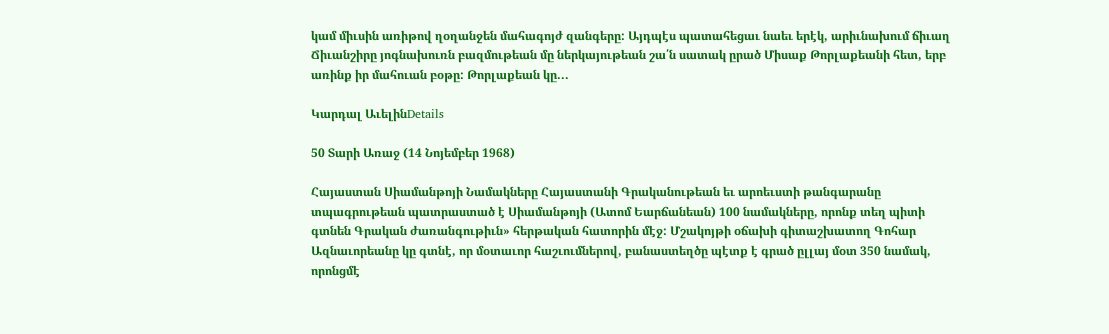կամ միւսին առիթով ղօղանջեն մահագոյժ զանգերը: Այդպէս պատահեցաւ նաեւ երէկ, արիւնախում ճիւաղ Ճիւանշիրը յոգնախուռն բազմութեան մը ներկայութեան շա՛ն սատակ ըրած Միսաք Թորլաքեանի հետ, երբ առինք իր մահուան բօթը: Թորլաքեան կը...

Կարդալ ԱւելինDetails

50 Տարի Առաջ (14 Նոյեմբեր 1968)

Հայաստան Սիամանթոյի Նամակները Հայաստանի Գրականութեան եւ արոեւստի թանգարանը տպագրութեան պատրաստած է Սիամանթոյի (Ատոմ Եարճանեան) 100 նամակները, որոնք տեղ պիտի գտնեն Գրական ժառանգութիւն» հերթական հատորին մէջ: Մշակոյթի օճախի գիտաշխատող Գոհար Ազնաւորեանը կը գտնէ, որ մօտաւոր հաշւումներով, բանաստեղծը պէտք է գրած ըլլայ մօտ 350 նամակ, որոնցմէ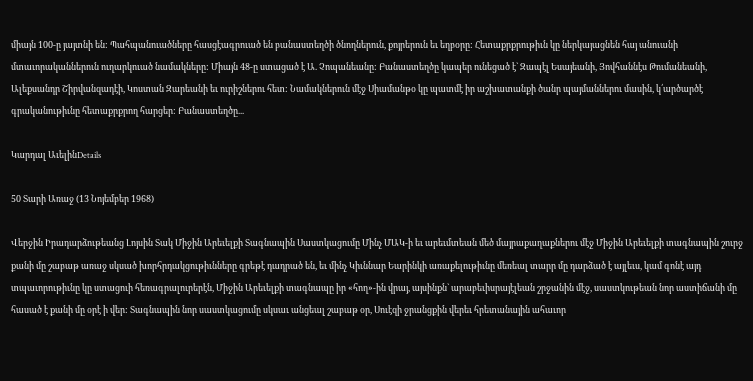միայն 100-ը յայտնի են: Պահպանուածները հասցէագրուած են բանաստեղծի ծնողներուն, քոյրերուն եւ եղբօրը: Հետաքրքրութիւն կը ներկայացնեն հայ անուանի մտաւորականներուն ուղարկուած նամակները: Միայն 48-ը ստացած է Ա. Չոպանեանը: Բանաստեղծը կապեր ունեցած է` Զապէլ Եսայեանի, Յովհաննէս Թումանեանի, Ալեքսանդր Շիրվանզադէի, Կոստան Զարեանի եւ ուրիշներու հետ: Նամակներուն մէջ Սիամանթօ կը պատմէ իր աշխատանքի ծանր պայմաններու մասին, կ՛արծարծէ գրականութիւնը հետաքրքրող հարցեր: Բանաստեղծը...

Կարդալ ԱւելինDetails

50 Տարի Առաջ (13 Նոյեմբեր 1968)

Վերջին Իրադարձութեանց Լոյսին Տակ Միջին Արեւելքի Տագնապին Սաստկացումը Մինչ ՄԱԿ-ի եւ արեւմտեան մեծ մայրաքաղաքներու մէջ Միջին Արեւելքի տագնապին շուրջ քանի մը շաբաթ առաջ սկսած խորհրդակցութիւնները գրեթէ դադրած են, եւ մինչ Կիւննար Եարինկի առաքելութիւնը մեռեալ տարր մը դարձած է այլեւս, կամ գոնէ այդ տպաւորութիւնը կը ստացուի հեռագրալուրերէն, Միջին Արեւելքի տագնապը իր «հող»-ին վրայ, այսինքն` արաբեւիսրայէլեան շրջանին մէջ, սաստկութեան նոր աստիճանի մը հասած է քանի մը օրէ ի վեր: Տագնապին նոր սաստկացումը սկսաւ անցեալ շաբաթ օր, Սուէզի ջրանցքին վերեւ հրետանային ահաւոր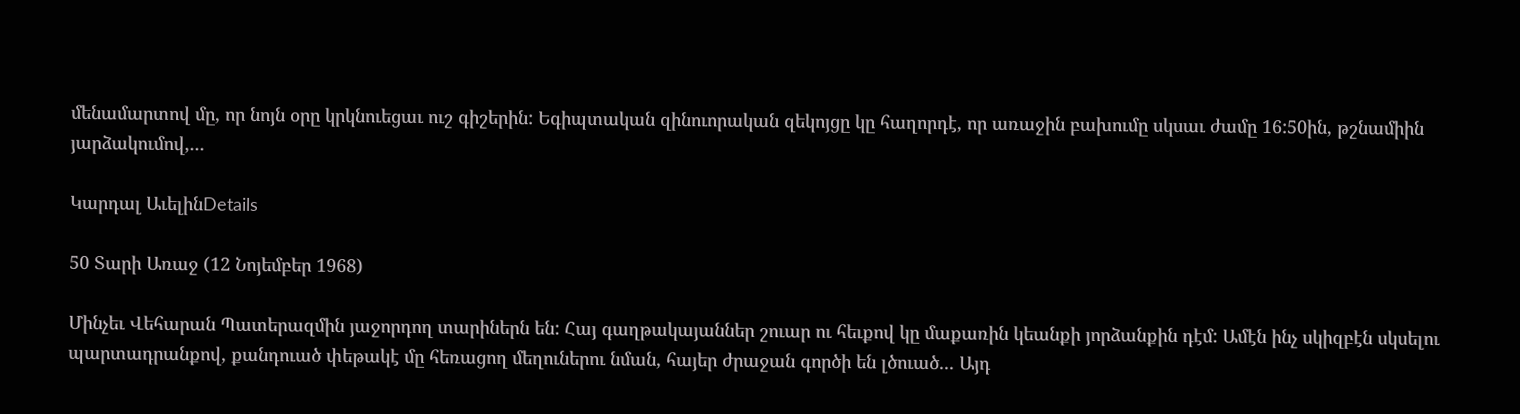մենամարտով մը, որ նոյն օրը կրկնուեցաւ ուշ գիշերին: Եգիպտական զինուորական զեկոյցը կը հաղորդէ, որ առաջին բախումը սկսաւ ժամը 16:50ին, թշնամիին յարձակումով,...

Կարդալ ԱւելինDetails

50 Տարի Առաջ (12 Նոյեմբեր 1968)

Մինչեւ Վեհարան Պատերազմին յաջորդող տարիներն են: Հայ գաղթակայաններ շուար ու հեւքով կը մաքառին կեանքի յորձանքին դէմ: Ամէն ինչ սկիզբէն սկսելու պարտադրանքով, քանդուած փեթակէ մը հեռացող մեղուներու նման, հայեր ժրաջան գործի են լծուած... Այդ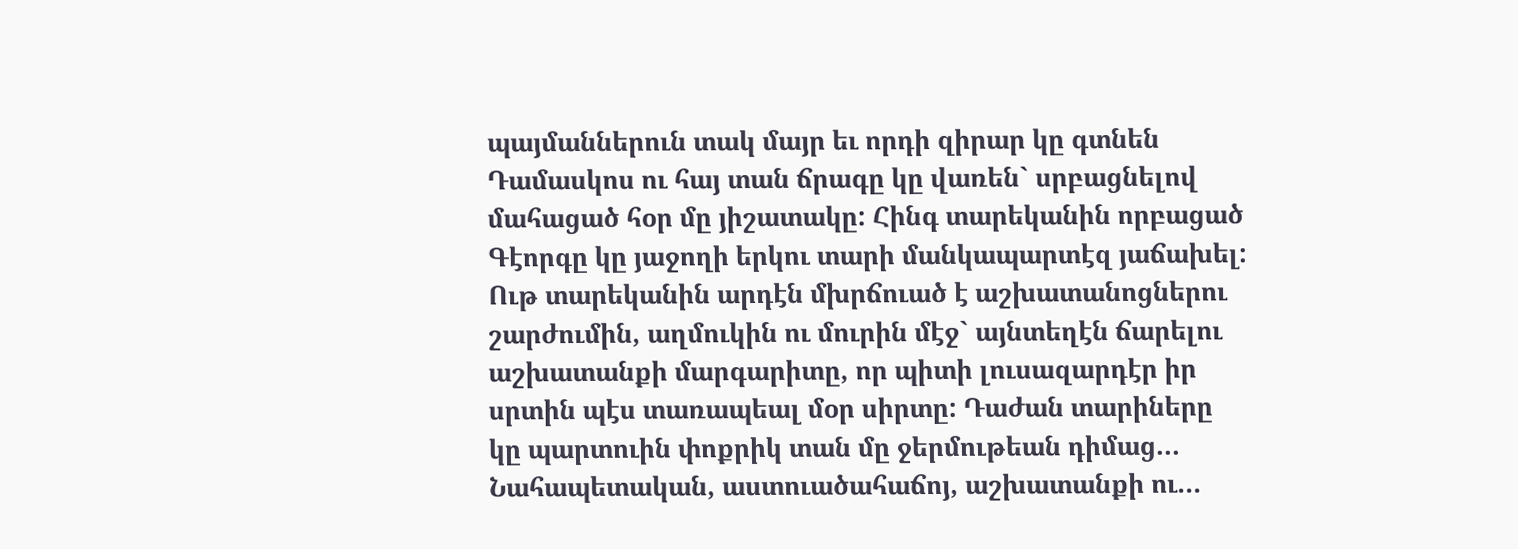պայմաններուն տակ մայր եւ որդի զիրար կը գտնեն Դամասկոս ու հայ տան ճրագը կը վառեն` սրբացնելով մահացած հօր մը յիշատակը: Հինգ տարեկանին որբացած Գէորգը կը յաջողի երկու տարի մանկապարտէզ յաճախել: Ութ տարեկանին արդէն մխրճուած է աշխատանոցներու շարժումին, աղմուկին ու մուրին մէջ` այնտեղէն ճարելու աշխատանքի մարգարիտը, որ պիտի լուսազարդէր իր սրտին պէս տառապեալ մօր սիրտը: Դաժան տարիները կը պարտուին փոքրիկ տան մը ջերմութեան դիմաց... Նահապետական, աստուածահաճոյ, աշխատանքի ու...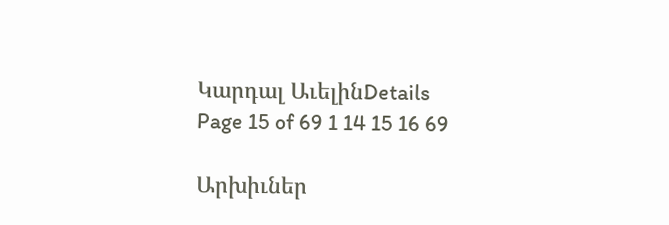Կարդալ ԱւելինDetails
Page 15 of 69 1 14 15 16 69

Արխիւներ